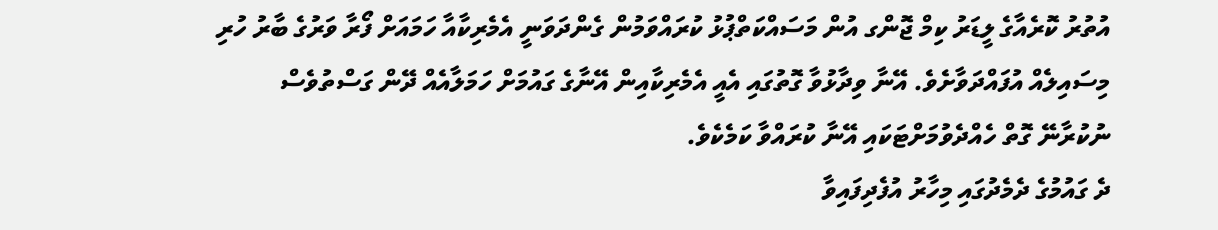އުތުރު ކޮރެއާގެ ލީޑަރު ކިމް ޖޮންގ އުން މަސައްކަތްޕުޅު ކުރައްވަމުން ގެންދަވަނީ އެމެރިކާއާ ހަމައަށް ފޯރާ ވަރުގެ ބާރު ހުރި މިސައިލެއް އުފައްދަވާށެވެ. އޭނާ ވިދާޅުވާ ގޮތުގައި އެއީ އެމެރިކާއިން އޭނާގެ ގައުމަށް ހަމަލާއެއް ދޭން ގަސްތުވެސް ނުކުރާނޭ ގޮތް ހެއްދެވުމަށްޓަކައި އޭނާ ކުރައްވާ ކަމެކެވެ.
ދެ ގައުމުގެ ދެމެދުގައި މިހާރު އުފެދިފައިވާ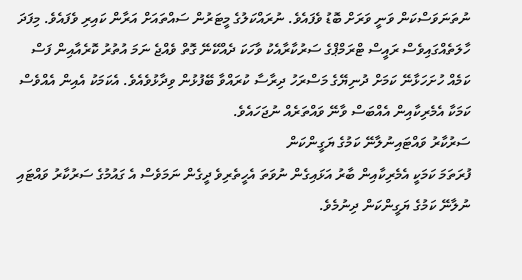ނުތަނަވަސްކަން ވަނީ ވަރަށް ބޮޑު ވެފައެވެ. ނުރައްކަލުގެ މީޓަރުން ސައްތައަށް އަރާން ކައިރި ވެފައެވެ. މިފަދަ ހާލަތެއްގައިވެސް ރައީސް ޓްރަމްޕްގެ ސަރުކާރާއެކު ވާހަކަ ދެއްކޭނޭ ގޮތް ވެއްޖެ ނަމަ އުތުރު ކޮރެއާއިން ފަސް ކަމެއް ހުށަހަޅާނޭ ކަމަށް ދުނިޔޭގެ މަސްރަހު ދިރާސާ ކުރައްވާ ބޭފުޅުން ވިދާޅުވެއެވެ. އެކަމަކު އެއިން އެއްވެސް ކަމަކާ އެމެރިކާއިން އެއްބަސް ވާނޭ ވައްތަރެއް ނުޖަހައެވެ.
ސަރުކާރު ވައްޓައިނުލާނޭ ކަމުގެ ޔަގީންކަން
ފުރަތަމަ ކަމަކީ އެމެރިކާއިން ބާރު އަޅައިގެން ނުވަތަ އެހީތެރިވެ ދީގެން ނަމަވެސް އެ ގައުމުގެ ސަރުކާރު ވައްޓައި ނުލާނޭ ކަމުގެ ޔަގީންކަން ދިނުމެވެ.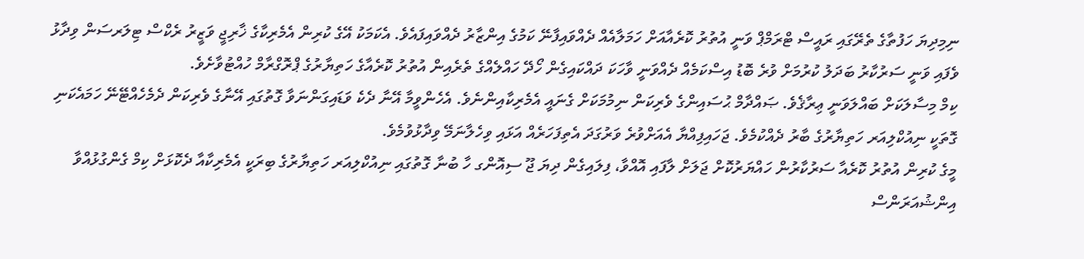ނިމިދިޔަ ހަފުތާގެ ތެރޭގައި ރައީސް ޓްރަމްޕް ވަނީ އުތުރު ކޮރެއާއަށް ހަމަލާއެއް ދެއްވައިފާނޭ ކަމުގެ އިންޒާރު ދެއްވައިފައެވެ. އެކަމަކު އޭގެ ކުރިން އެމެރިކާގެ ޚާރިޖީ ވަޒީރު ރެކްސް ޓިލަރސަން ވިދާޅު ވެފައި ވަނީ ސަރުކާރު ބަދަލު ކުރުމަށް ވުރެ ބޮޑު އިސްކަމެއް ދެއްވަނީ ވާހަކަ ދައްކައިގެން ހޯދޭ ހައްލެއްގެ ތެރެއިން އުތުރު ކޮރެއާގެ ހަތިޔާރުގެ ޕްރޮގްރާމް ހުއްޓުވާށެވެ.
ކިމް މިސާލަކަށް ބައްލަވަނީ ޢިރާޤެވެ. ޞައްދާމް ޙުސައިންގެ ވެރިކަން ނިމުމަކަށް ގެނައީ އެމެރިކާއިންނެވެ. އެހެންވީމާ އޭނާ ދެކެ ވަޑައިގަންނަވާ ގޮތުގައި އޭނާގެ ވެރިކަން ދެމެހެއްޓޭނޭ ހަމައެކަނި ގޮތަކީ ނިއުކްލިއަރ ހަތިޔާރުގެ ބާރު ދެއްކުމެވެ. ޖަހައިފިއްޔާ އެއަށްވުރެ ވަރުގަދަ އެތިފަހަރެއް އަޅައި ވިހެލާނަމޭ ވިދާޅުވުމެވެ.
މީގެ ކުރިން އުތުރު ކޮރެއާ ސަރުކާރުން ހައްޔަރުކޮށް ޖަލަށް ލާފައި އޮއްވާ، ފިލައިގެން ދިޔަ ޖޫ ސިއޮންގ ހާ ބުނާ ގޮތުގައި ނިއުކްލިއަރ ހަތިޔާރުގެ ބިރަކީ އެމެރިކާއާ ދެކޮޅަށް ކިމް ގެންގުޅުއްވާ އިންޝުއަރަންސް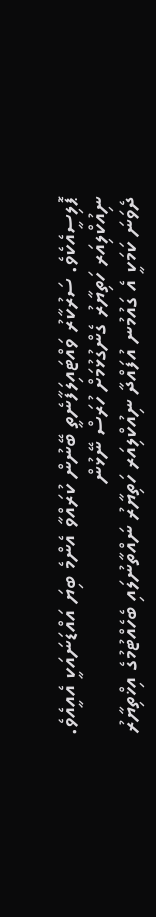ޕޮލިސީއެކެވެ. ސަރުކާރު ވައްޓައިލަފާނެތީ ބޭނުން ކުރައްވާ އެންމެ ބިޔަ އައްޑަނައަކީ އެއީއެވެ.
ނިއުކްލިއަރ ހަތިޔާރު ގެންގުޅުމަށް ހުރަސް ނޭޅުން
ދެވަނަ ކަމަކީ އެ ގައުމުނ އުފައްދާ ނިއުކްލިއަރ ހަތިޔާރު ނައްތާނުލައި ބެހެއްޓުމުގެ އިޚްތިޔާރު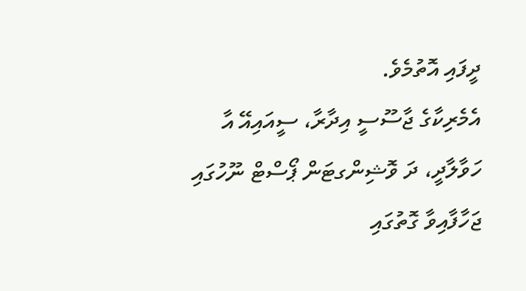ދީފައި އޮތުމެވެ.
އެމެރިކާގެ ޖާސޫސީ އިދާރާ، ސީއައިއޭ އާ ހަވާލާދީ، ދަ ވޮޝިންގޓަން ޕޯސްޓް ނޫހުގައި ޖަހާފާއިވާ ގޮތުގައި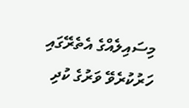މިސައިލެއްގެ އެތެރޭގައި ހަރުކުރެވޭ ވަރުގެ ކުދި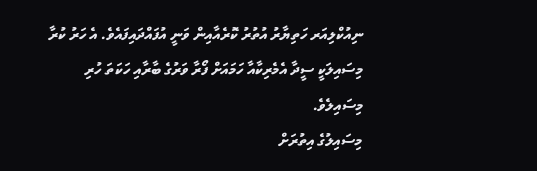ނިއުކްލިއަރ ހަތިޔާރު އުތުރު ކޮރެއާއިން ވަނީ އުފައްދައިފައެވެ. އެ ހަރު ކުރާ މިސައިލަކީ ސީދާ އެމެރިކާއާ ހަމައަށް ފޯރާ ވަރުގެ ބާރާއި ހަކަތަ ހުރި މިސައިލެވެ.
މިސައިލުގެ އިތުރަށް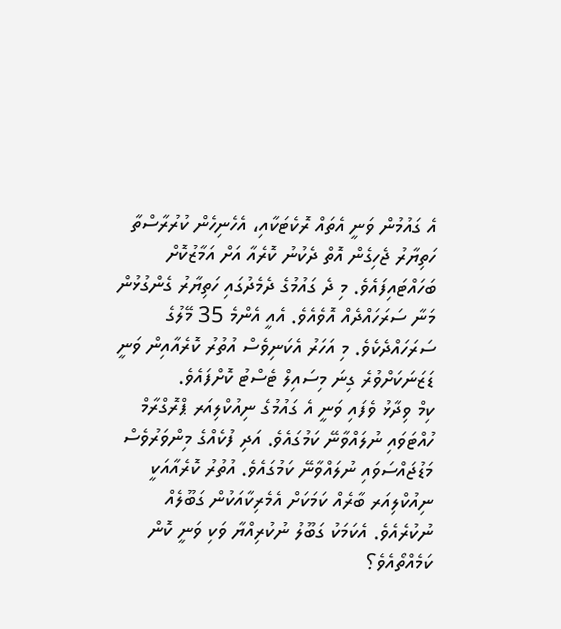އެ ގައުމުން ވަނީ އެތައް ރޮކެޓަކާއި، އެހެނިހެން ކުރުރާސްތާ ހަތިޔާރު ޖެހިގެން އޮތް ދެކުނު ކޮރެއާ އަށް އަމާޒުކޮށް ބަހައްޓައިފައެވެ. މި ދެ ގައުމުގެ ދެމެދުގައި ހަތިޔާރު ގެންގުޅުން މަނާ ސަރަހައްދެއް އޮވެއެވެ. އެއީ އެންމެ 35 މޭލުގެ ސަރަހައްދެކެވެ. މި އަހަރު އެކަނިވެސް އުތުރު ކޮރެއާއިން ވަނީ ޑަޒަނަކަށްވުރެ ގިނަ މިސައިލް ޓެސްޓު ކޮށްފައެވެ.
ކިމް ވިދާޅު ވެފައި ވަނީ އެ ގައުމުގެ ނިއުކްލިއަރ ޕްރޮގްރާމް ހުއްޓަވައި ނުލައްވާނޭ ކަމުގައެވެ. އަދި ފުކެއްގެ މިންވަރުވެސް މަޑުޖައްސަވައި ނުލައްވާނޭ ކަމުގައެވެ. އުތުރު ކޮރެއާއަކީ ނިއުކްލިއަރ ބާރެއް ކަމަކަށް އެމެރިކާއަކުން ގަބޫލެއް ނުކުރެއެވެ. އެކަމަކު ގަބޫލު ނުކުރިއްޔާ ވަކި ވަނީ ކޮން ކަމެއްތޯއެވެ؟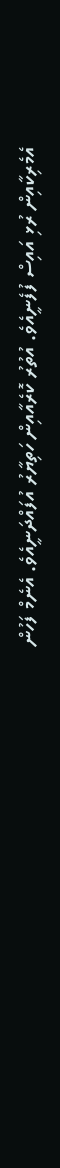އެމެރިކާއިން ރުޅި އައިސް ފުފެނީއެވެ. އުތުރު ކޮރެއާއިން ހަތިޔާރު އުފައްދަނީއެވެ. އެނެމް ފަހުން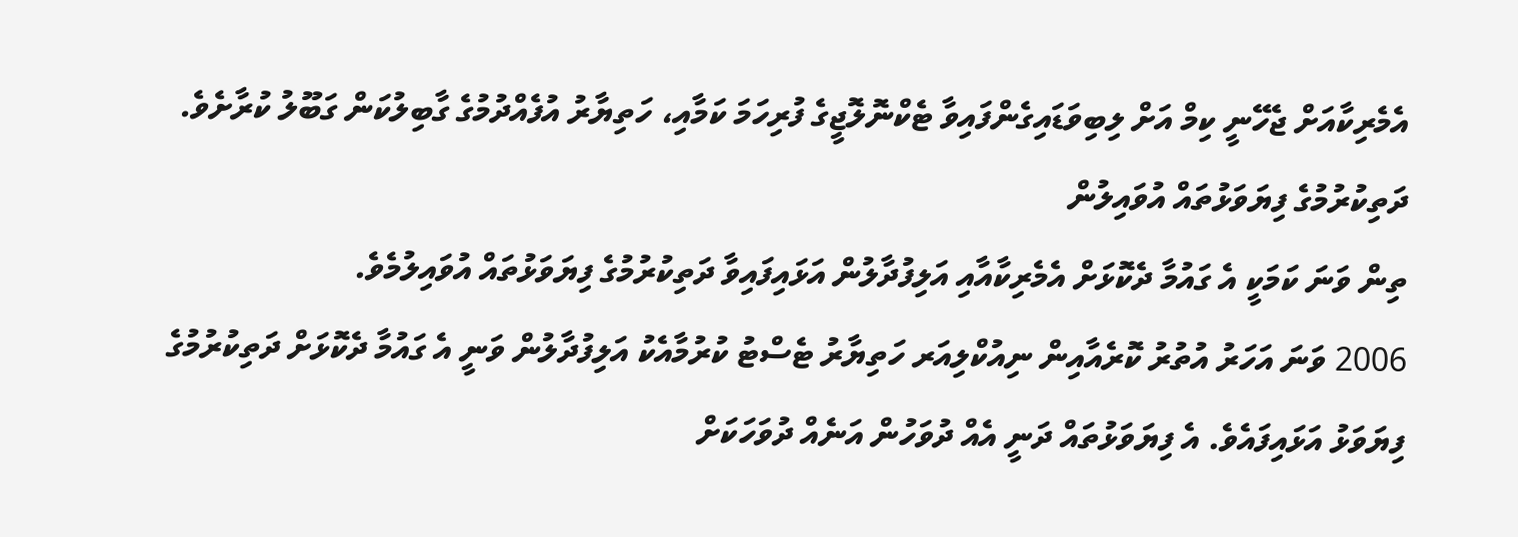އެމެރިކާއަށް ޖެހޭނީ ކިމް އަށް ލިބިވަޑައިގެންފައިވާ ޓެކްނޮލޮޖީގެ ފުރިހަމަ ކަމާއި، ހަތިޔާރު އުފެއްދުމުގެ ގާބިލުކަން ގަބޫލު ކުރާށެވެ.
ދަތިކުރުމުގެ ފިޔަވަޅުތައް އުވައިލުން
ތިން ވަނަ ކަމަކީ އެ ގައުމާ ދެކޮޅަށް އެމެރިކާއާއި އަލިފުދާލުން އަޅައިފައިވާ ދަތިކުރުމުގެ ފިޔަވަޅުތައް އުވައިލުމެވެ.
2006 ވަނަ އަހަރު އުތުރު ކޮރެއާއިން ނިއުކްލިއަރ ހަތިޔާރު ޓެސްޓު ކުރުމާއެކު އަލިފުދާލުން ވަނީ އެ ގައުމާ ދެކޮޅަށް ދަތިކުރުމުގެ ފިޔަވަޅު އަޅައިފައެވެ. އެ ފިޔަވަޅުތައް ދަނީ އެއް ދުވަހުން އަނެއް ދުވަހަކަށް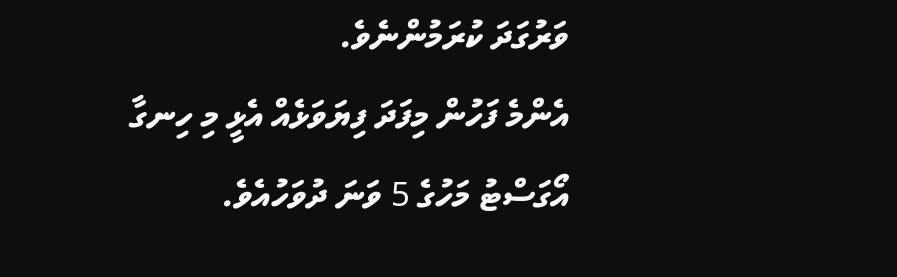ވަރުގަދަ ކުރަމުންނެވެ.
އެންމެ ފަހުން މިފަދަ ފިޔަވަޅެއް އެޅީ މި ހިނގާ އޯގަސްޓު މަހުގެ 5 ވަނަ ދުވަހުއެވެ.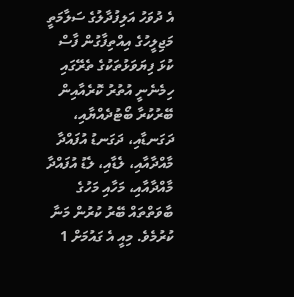އެ ދުވަހު އަލިފުދާލުގެ ސަލާމަތީ މަޖިލީހުގެ އިއްތިފާގުން ފާސް ކުޅަ ފިޔަވަޅުތަކުގެ ތެރޭގައި ހިމެނެނީ އުތުރު ކޮރެއާއިން ބޭރުކުރާ ބޯޓުދެއްޔާއި، ދަގަނޑާއި، ދަގަނޑު އުފައްދާ މާއްދާއާއި، ލެޑާއި، ލެޑު އުފައްދާ މާއްދާއާއި، މަހާއި މަހުގެ ބާވަތްތައް ބޭރު ކުރުން މަނާ ކުރުމެވެ. މިއީ އެ ގައުމަށް 1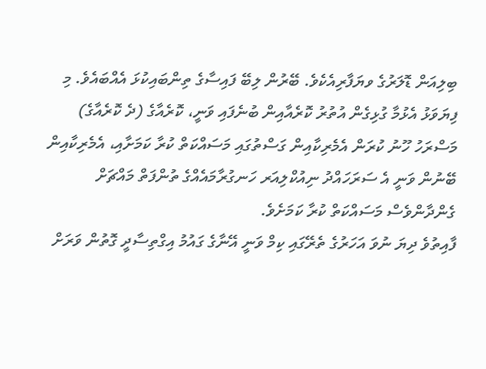ބިލިއަން ޑޮލަރުގެ ވޔަފާރިއެކެވެ. ބޭރުން ލިބޭ ފައިސާގެ ތިންބައިކުޅަ އެއްބައެވެ. މި ފިޔަވަޅު އެޅުމާ ގުޅިގެން އުތުރު ކޮރެއާއިން ބުނެފައި ވަނީ، ކޮރެއާގެ (ދެ ކޮރެއާގެ) މަސްރަހު ހޫނު ކުރަން އެމެރިކާއިން ގަސްތުގައި މަސައްކަތް ކުރާ ކަމަށާއި، އެމެރިކާއިން ބޭނުން ވަނީ އެ ސަރަހައްދު ނިއުކްލިއަރ ހަނގުރާމައެއްގެ ތުންފަތް މައްޗަށް ގެންދާންވެސް މަސައްކަތް ކުރާ ކަމަށެވެ.
ފާއިތުވެ ދިޔަ ނުވަ އަހަރުގެ ތެރޭގައި ކިމް ވަނީ އޭނާގެ ގައުމު އިގްތިސާދީ ގޮތުން ވަރަށް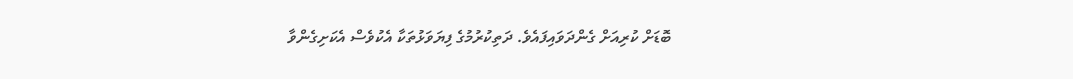ބޮޑަށް ކުރިއަށް ގެންދަވައިފައެވެ. ދަތިކުރުމުގެ ފިޔަވަޅުތަކާ އެކުވެސް އެކަށިގެންވާ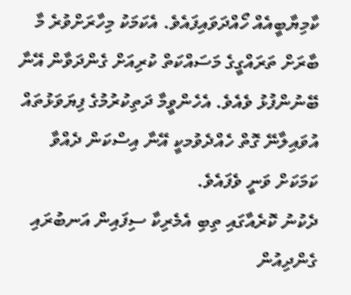ކާމިޔާބީއެއް ހޯއްދަވައިފައެވެ. އެކަމަކު މިހާރަށްވުރެ މާ ބާރަށް ތަރައްގީގެ މަސައްކަތް ކުރިއަށް ގެންދަވާން އޭނާ ބޭނުންފުޅު ވެއެވެ. އެހެންވީމާ ދަތިކުރުމުގެ ފިޔަވަޅުތައް އުވައިލާނޭ ގޮތް ހެއްދެވުމކީ އޭނާ އިސްކަން ދެއްވާ ކަމަކަށް ވަނީ ވެފައެވެ.
ދެކުނު ކޮރެއާގައި ތިބި އެމެރިކާ ސިފައިން އަނބުރައި ގެންދިއުން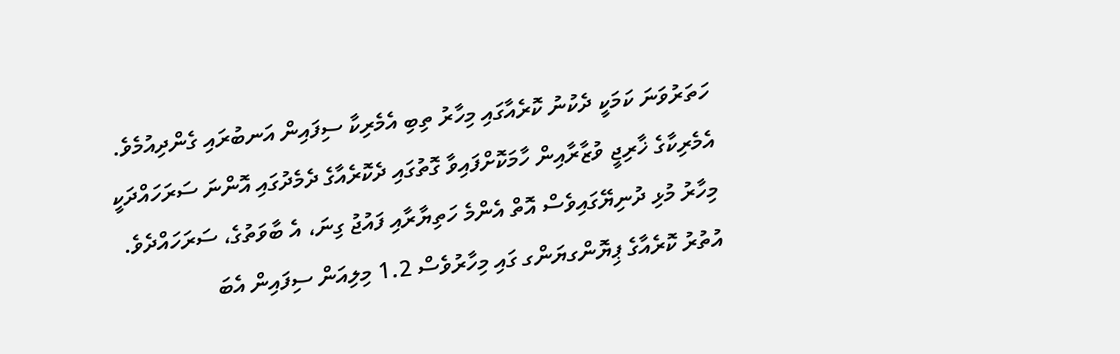ހަތަރުވަނަ ކަމަކީ ދެކުނު ކޮރެއާގައި މިހާރު ތިބި އެމެރިކާ ސިފައިން އަނބުރައި ގެންދިއުމެވެ.
އެމެރިކާގެ ޚާރިޖީ ވުޒާރާއިން ހާމަކޮށްފައިވާ ގޮތުގައި ދެކޮރެއާގެ ދެމެދުގައި އޮންނަ ސަރަހައްދަކީ މިހާރު މުޅި ދުނިޔޭގައިވެސް އޮތް އެންމެ ހަތިޔާރާއި ފައުޖު ގިނަ، އެ ބާވަތުގެ، ސަރަހައްދެވެ.
އުތުރު ކޮރެއާގެ ޕިޔޮންގޔަންގ ގައި މިހާރުވެސް 1.2 މިލިއަން ސިފައިން އެބަ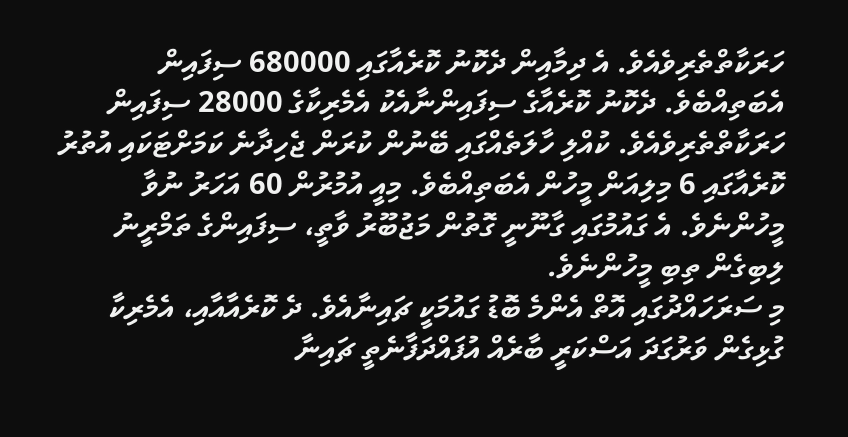ހަރަކާތްތެރިވެއެވެ. އެ ދިމާއިން ދެކޮނު ކޮރެއާގައި 680000 ސިފައިން އެބަތިއްބެވެ. ދެކޮނު ކޮރެއާގެ ސިފައިންނާއެކު އެމެރިކާގެ 28000 ސިފައިން ހަރަކާތްތެރިވެއެވެ. ކުއްލި ހާލަތެއްގައި ބޭނުން ކުރަން ޖެހިދާނެ ކަމަށްޓަކައި އުތުރު ކޮރެއާގައި 6 މިލިއަން މީހުން އެބަތިއްބެވެ. މިއީ އުމުރުން 60 އަހަރު ނުވާ މީހުންނެވެ. އެ ގައުމުގައި ގާނޫނީ ގޮތުން މަޖުބޫރު ވާތީ، ސިފައިންގެ ތަމްރީނު ލިބިގެން ތިބި މީހުންނެވެ.
މި ސަރަހައްދުގައި އޮތް އެންމެ ބޮޑު ގައުމަކީ ޗައިނާއެވެ. ދެ ކޮރެއާއާއި، އެމެރިކާ ގުޅިގެން ވަރުގަދަ އަސްކަރީ ބާރެއް އުފައްދަފާނެތީ ޗައިނާ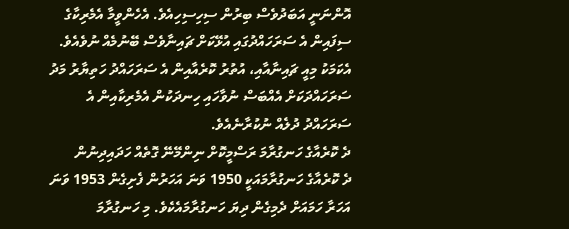އޮންނަނީ އަބަދުވެސް ބިރުން ސިހިސިހިއެވެ. އެހެންވީމާ އެމެރިކާގެ ސިފައިން އެ ސަރަހައްދުގައި އުޅޭކަށް ޗައިނާވެސް ބޭނުމެއް ނުވެއެވެ. އެކަމަކު މިއީ ޗައިނާއާއި، އުތުރު ކޮރެއާއިން އެ ސަރަހައްދު ހަތިޔާރު މަދު ސަރަހައްދަކަށް އެއްބަސް ނުވާހައި ހިނދަކުން އެމެރިކާއިން އެ ސަރަހައްދު ދުލެއް ނުކުރާނެއެވެ.
ދެ ކޮރެއާގެ ހަނގުރާމަ ރަސްމީކޮށް ނިންމޭނޭ ގޮތެއް ހަދައިދިނުން
ދެ ކޮރެއާގެ ހަނގުރާމައަކީ 1950 ވަނަ އަހަރުން ފެށިގެން 1953 ވަނަ އަހަރާ ހަމައަށް ދެމިގެން ދިޔަ ހަނގުރާމައެކެވެ. މި ހަނގުރާމަ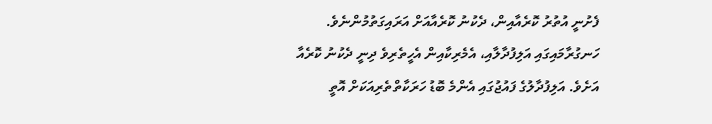ފެށުނީ އުތުރު ކޮރެއާއިން، ދެކުނު ކޮރެއާއަށް އަރައިގަތުމުންނެވެ. ހަނގުރާމައިގައި އަލިފުދާލާއި، އެމެރިކާއިން އެހީތެރިވެ ދިނީ ދެކުނު ކޮރެއާ އަށެވެ. އަލިފުދާލުގެ ފައުޖުގައި އެންމެ ބޮޑު ހަރަކާތްތެރިއަކަށް އޮތީ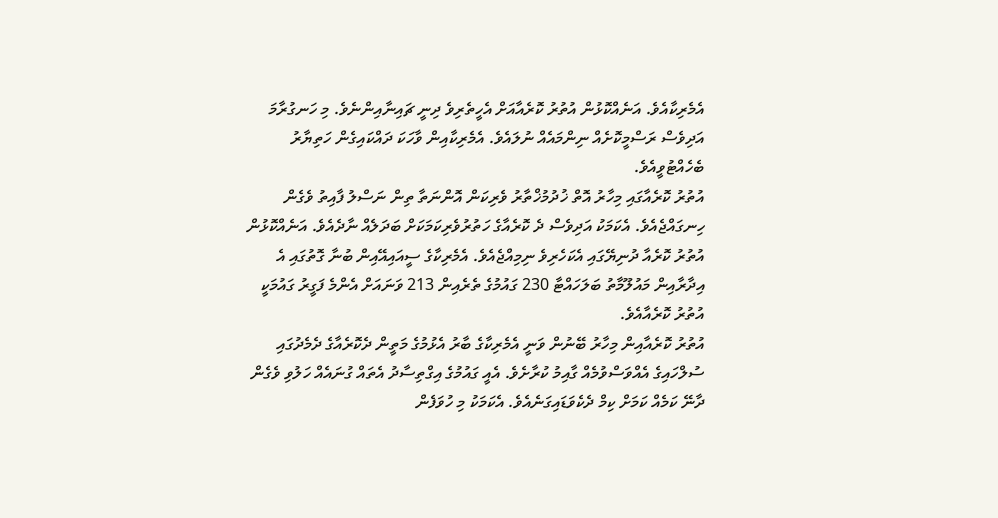އެމެރިކާއެވެ. އަނެއްކޮޅުން އުތުރު ކޮރެއާއަށް އެހީތެރިވެ ދިނީ ޗައިނާއިންނެވެ. މި ހަނގުރާމަ އަދިވެސް ރަސްމީކޮށެއް ނިންމައެއް ނުލައެވެ. އެމެރިކާއިން ވާހަކަ ދައްކައިގެން ހަތިޔާރު ބެހެއްޓުވީއެވެ.
އުތުރު ކޮރެއާގައި މިހާރު އޮތް ޚުދުމުޚްތާރު ވެރިކަން އޮންނަތާ ތިން ނަސްލު ފާއިތު ވެގެން ހިނގައްޖެއެވެ. އެކަމަކު އަދިވެސް ދެ ކޮރެއާގެ ހަތުރުވެރިކަމަކަށް ބަދަލެއް ނާދެއެވެ. އަނެއްކޮޅުން އުތުރު ކޮރެއާ ދުނިޔޭގައި އެކަހެރިވެ ނިމިއްޖެއެވެ. އެމެރިކާގެ ސީއައިއޭއިން ބުނާ ގޮތުގައި އެ އިދާރާއިން މައުލޫމާތު ބަލަހައްޓާ 230 ގައުމުގެ ތެރެއިން 213 ވަނައަށް އެންމެ ފަގީރު ގައުމަކީ އުތުރު ކޮރެއާއެވެ.
އުތުރު ކޮރެއާއިން މިހާރު ބޭނުން ވަނީ އެމެރިކާގެ ބާރު އެޅުމުގެ މަތީން ދެކޮރެއާގެ ދެމެދުގައި ސުލްހައިގެ އެއްވަސްވުމެއް ގާއިމު ކުރާށެވެ. އެއީ ގައުމުގެ އިގްތިސާދު އެތައް ގުނައެއް ހަލުވި ވެގެން ދާނޭ ކަމެއް ކަމަށް ކިމް ދެކެވަޑައިގަނެއެވެ. އެކަމަކު މި ހުވަފެން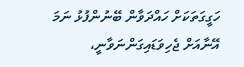ހަގީގަތަކަށް ހައްދަވާން ބޭނުންފުޅު ނަމަ އޭނާއަށް ޖެހިވަޑައިގަންނަވާނީ،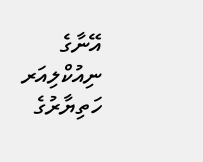އޭނާގެ ނިއުކްލިއަރ ހަތިޔާރުގެ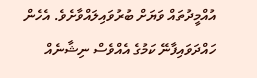އުއްމީދުތައް ވަޔަށް ބުރުވައިލައްވާށެވެ. އެހެން ހައްދަވައިފާނޭ ކަމުގެ އެއްވެސް ނިޝާނެއް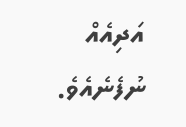އަދިއެއް ނުފެނެއެވެ.